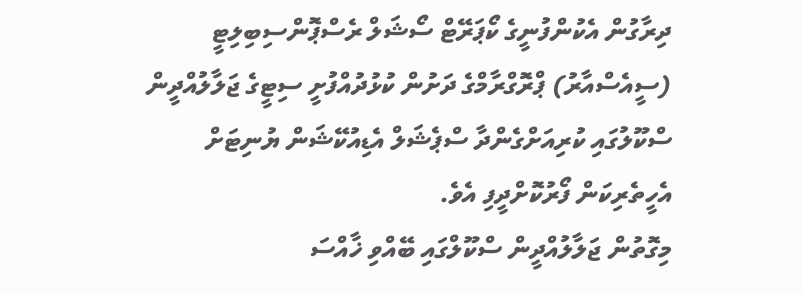ދިރާގުން އެކުންފުނީގެ ކޯޕަރޭޓް ސޯޝަލް ރެސްޕޮންސިބިލިޓީ (ސީއެސްއާރު) ޕްރޮގްރާމްގެ ދަށުން ކުޅުދުއްފުށީ ސިޓީގެ ޖަލާލުއްދީން ސްކޫލުގައި ކުރިއަށްގެންދާ ސްޕެޝަލް އެޑިއުކޭޝަން ޔުނިޓަށް އެހީތެރިކަން ފޯރުކޮށްދީފި އެވެ.
މިގޮތުން ޖަލާލުއްދީން ސްކޫލްގައި ބޭއްވި ޚާއްސަ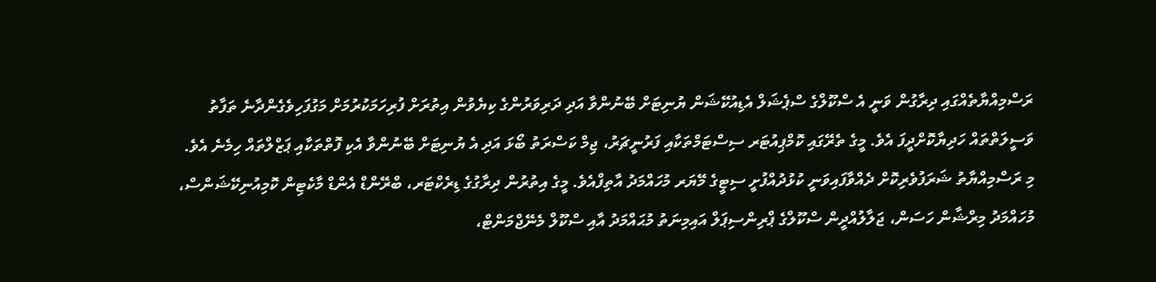ރަސްމިއްޔާތެއްގައި ދިރާގުން ވަނީ އެ ސްކޫލްގެ ސްޕެޝަލް އެޑިއުކޭޝަން ޔުނިޓަށް ބޭނުންވާ އަދި ދަރިވަރުންގެ ކިޔެވުން އިތުރަށް ފުރިހަމަކުރުމަށް މަގުފަހިވެގެންދާނެ ތަފާތު ވަސީލަތްތައް ހަދިޔާކޮށްދީފަ އެވެ. މީގެ ތެރޭގައި ކޮމްޕިއުޓަރ ސިސްޓަމްތަކާއި ފަރުނީޗަރު، ޖިމް ކަސްރަތު ބޯޅަ އަދި އެ ޔުނިޓަށް ބޭނުންވާ އެކި ފޮތްތަކާއި ޕަޒްލްތައް ހިމެނެ އެވެ.
މި ރަސްމިއްޔާތު ޝަރަފުވެރިކޮށް ދެއްވާފައިވަނީ ކުޅުދުއްފުށީ ސިޓީގެ މޭޔަރ މުހައްމަދު އާތިފްއެވެ. މީގެ އިތުރުން ދިރާގުގެ ޑިރެކްޓަރ، ބްރޭންޑް އެންޑް މާކެޓިން ކޮމިއުނިކޭޝަންސް، މުހައްމަދު މިރްޝާން ހަސަން، ޖަލާލުއްދީން ސްކޫލްގެ ޕްރިންސިޕަލް އައިމިނަތު މުޙައްމަދު އާއި ސްކޫލް މެނޭޖްމަންޓް،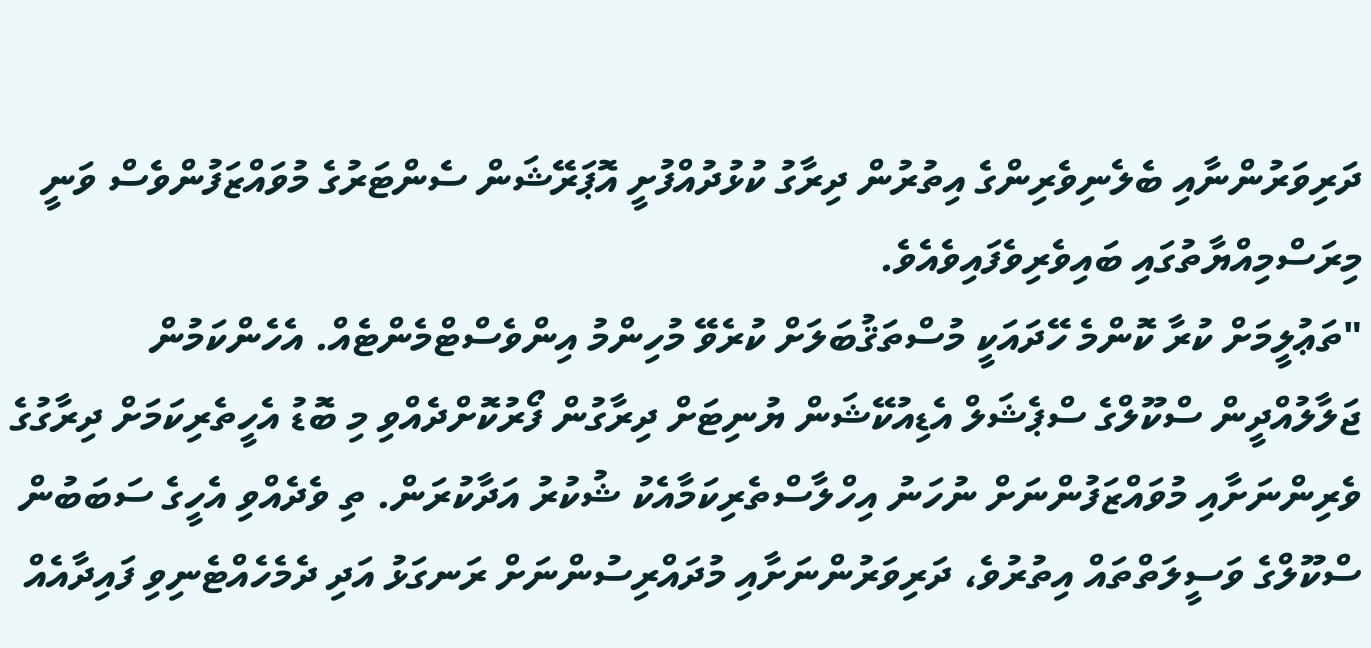ދަރިވަރުންނާއި ބެލެނިވެރިންގެ އިތުރުން ދިރާގު ކުޅުދުއްފުށީ އޮޕަރޭޝަން ސެންޓަރުގެ މުވައްޒަފުންވެސް ވަނީ މިރަސްމިއްޔާތުގައި ބައިވެރިވެފައިވެއެވެ.
"ތަޢުލީމަށް ކުރާ ކޮންމެ ހޭދައަކީ މުސްތަޤުބަލަށް ކުރެވޭ މުހިންމު އިންވެސްޓްމެންޓެއް. އެހެންކަމުން ޖަލާލުއްދީން ސްކޫލްގެ ސްޕެޝަލް އެޑިއުކޭޝަން ޔުނިޓަށް ދިރާގުން ފޯރުކޮށްދެއްވި މި ބޮޑު އެހީތެރިކަމަށް ދިރާގުގެ ވެރިންނަށާއި މުވައްޒަފުންނަށް ނުހަނު އިހްލާސްތެރިކަމާއެކު ޝުކުރު އަދާކުރަން. ތި ވެދެއްވި އެހީގެ ސަބަބުން ސްކޫލްގެ ވަސީލަތްތައް އިތުރުވެ، ދަރިވަރުންނަށާއި މުދައްރިސުންނަށް ރަނގަޅު އަދި ދެމެހެއްޓެނިވި ފައިދާއެއް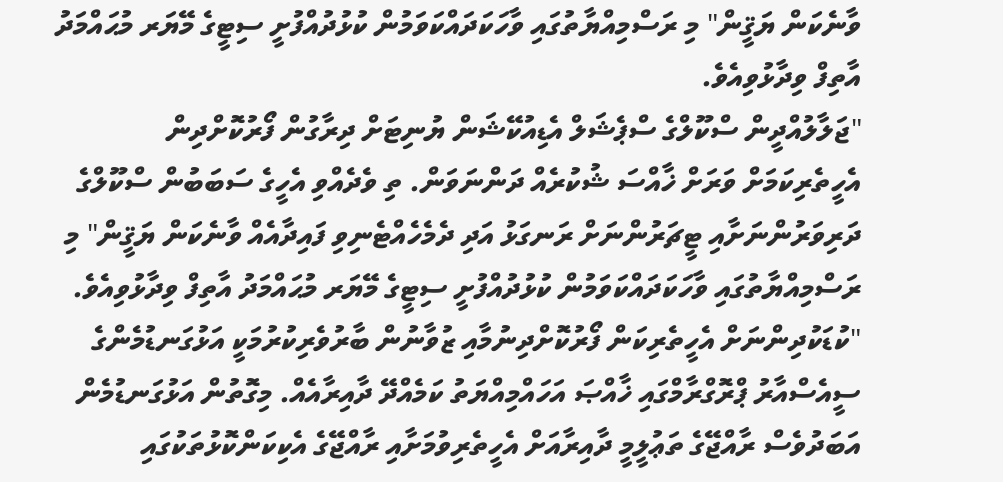ވާނެކަން ޔަޤީން" މި ރަސްމިއްޔާތުގައި ވާހަކަދައްކަވަމުން ކުޅުދުއްފުށީ ސިޓީގެ މޭޔަރ މުޙައްމަދު އާތިފް ވިދާޅުވިއެވެ.
"ޖަލާލުއްދީން ސްކޫލްގެ ސްޕެޝަލް އެޑިއުކޭޝަން ޔުނިޓަށް ދިރާގުން ފޯރުކޮށްދިން އެހީތެރިކަމަށް ވަރަށް ޚާއްސަ ޝުކުރެއް ދަންނަވަން. ތި ވެދެއްވި އެހީގެ ސަބަބުން ސްކޫލްގެ ދަރިވަރުންނަށާއި ޓީޗަރުންނަށް ރަނގަޅު އަދި ދެމެހެއްޓެނިވި ފައިދާއެއް ވާނެކަން ޔަޤީން" މި ރަސްމިއްޔާތުގައި ވާހަކަދައްކަވަމުން ކުޅުދުއްފުށީ ސިޓީގެ މޭޔަރ މުޙައްމަދު އާތިފް ވިދާޅުވިއެވެ.
"ކުޑަކުދިންނަށް އެހީތެރިކަން ފޯރުކޮށްދިނުމާއި ޒުވާނުން ބާރުވެރިކުރުމަކީ އަޅުގަނޑުމެންގެ ސީއެސްއާރު ޕްރޮގްރާމްގައި ޚާއްޞަ އަހައްމިއްޔަތު ކަމެއްދޭ ދާއިރާއެއް. މިގޮތުން އަޅުގަނޑުމެން އަބަދުވެސް ރާއްޖޭގެ ތަޢުލީމީ ދާއިރާއަށް އެހީތެރިވުމަށާއި ރާއްޖޭގެ އެކިކަންކޮޅުތަކުގައި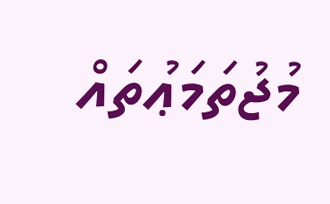މުޖުތަމަޢުތައް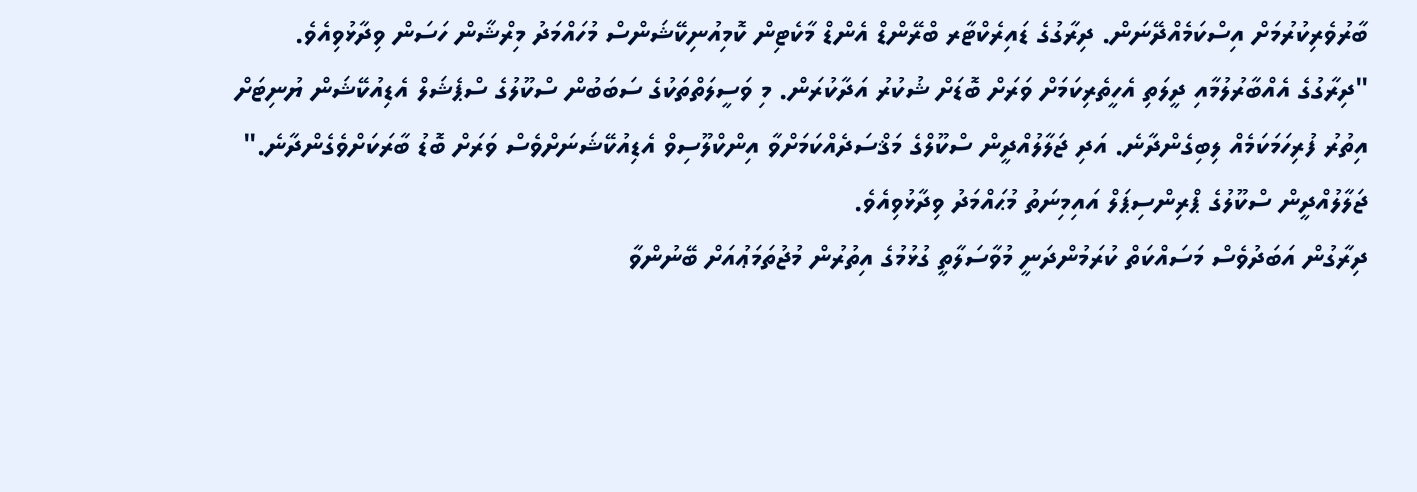ބާރުވެރިކުރުމަށް އިސްކަމެއްދޭނަން. ދިރާގުގެ ޑައިރެކްޓާރ ބްރޭންޑް އެންޑް މާކެޓިން ކޮމިއުނިކޭޝަންސް މުހައްމަދު މިރްޝާން ހަސަން ވިދާޅުވިއެވެ.
"ދިރާގުގެ އެއްބާރުލުމާއި ދީލަތި އެހީތެރިކަމަށް ވަރަށް ބޮޑަށް ޝުކުރު އަދާކުރަން. މި ވަސީލަތްތަކުގެ ސަބަބުން ސްކޫލުގެ ސްޕެޝަލް އެޑިއުކޭޝަން ޔުނިޓަށް އިތުރު ފުރިހަމަކަމެއް ލިބިގެންދާނެ. އަދި ޖަލާލުއްދީން ސްކޫލްގެ މަޤްސަދެއްކަމަށްވާ އިންކްލޫސިވް އެޑިއުކޭޝަނަށްވެސް ވަރަށް ބޮޑު ބާރަކަށްވެގެންދާނެ." ޖަލާލުއްދީން ސްކޫލުގެ ޕްރިންސިޕަލް އައިމިނަތު މުޙައްމަދު ވިދާޅުވިއެވެ.
ދިރާގުން އަބަދުވެސް މަސައްކަތް ކުރަމުންދަނީ މުވާސަލާތީ ގުޅުމުގެ އިތުރުން މުޖުތަމަޢުއަށް ބޭނުންވާ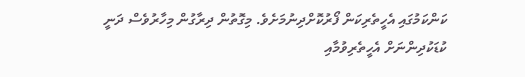ކަންކަމުގައި އެހީތެރިކަން ފޯރުކޮށްދިނުމަށެވެ. މިގޮތުން ދިރާގުން މިހާރުވެސް ދަނީ ކުޑަކުދިންނަށް އެހީތެރިވުމާއި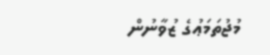މުޖުތަމަޢުގެ ޒުވާނުން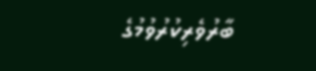ބާރުވެރިކުރުވުމުގެ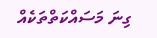ގިނަ މަސައްކަތްތަކެއް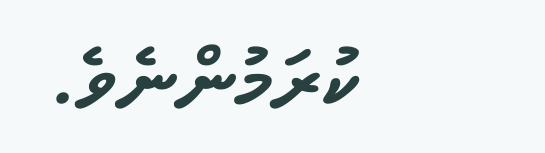ކުރަމުންނެވެ.